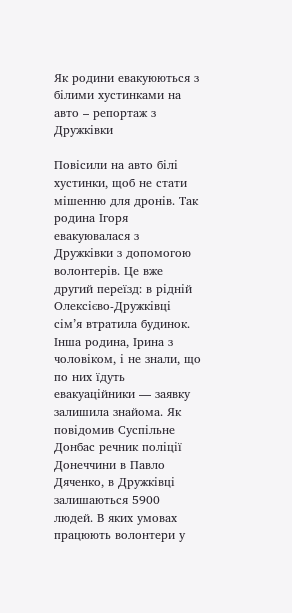Як родини евакуюються з білими хустинками на авто – репортаж з Дружківки

Повісили на авто білі хустинки, щоб не стати мішенню для дронів. Так родина Ігоря евакуювалася з Дружківки з допомогою волонтерів. Це вже другий переїзд: в рідній Олексієво-Дружківці сім’я втратила будинок. Інша родина, Ірина з чоловіком, і не знали, що по них їдуть евакуаційники — заявку залишила знайома. Як повідомив Суспільне Донбас речник поліції Донеччини в Павло Дяченко, в Дружківці залишаються 5900 людей. В яких умовах працюють волонтери у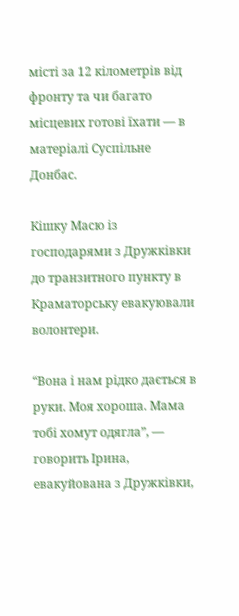місті за 12 кілометрів від фронту та чи багато місцевих готові їхати — в матеріалі Суспільне Донбас.

Кішку Масю із господарями з Дружківки до транзитного пункту в Краматорську евакуювали волонтери.

“Вона і нам рідко дається в руки. Моя хороша. Мама тобі хомут одягла”, — говорить Ірина, евакуйована з Дружківки,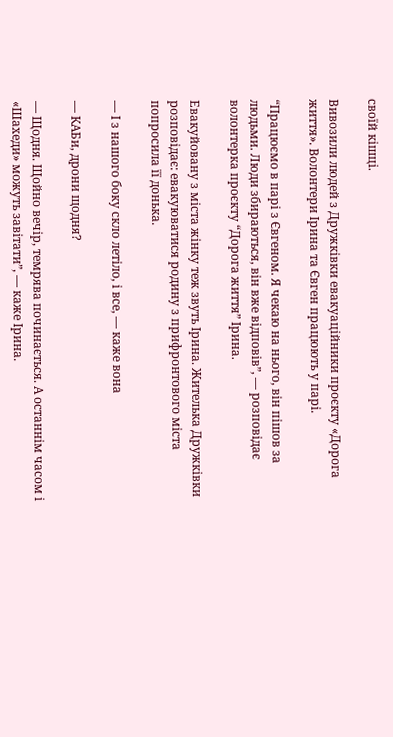своїй кішці.

Вивозили людей з Дружківки евакуаційники проєкту «Дорога життя». Волонтери Ірина та Євген працюють у парі.

“Працюємо в парі з Євгеном. Я чекаю на нього, він пішов за людьми. Люди збираються, він вже відповів”, — розповідає волонтерка проєкту “Дорога життя” Ірина.

Евакуйовану з міста жінку теж звуть Ірина. Жителька Дружківки розповідає: евакуюватися родину з прифронтового міста попросила її донька.

— І з нашого боку скло летіло, і все, — каже вона

— КАБи, дрони щодня?

— Щодня. Щойно вечір, темрява починається. А останнім часом і «Шахеди» можуть завітати”, — каже Ірина.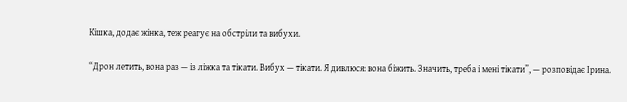Кішка, додає жінка, теж реагує на обстріли та вибухи.

“Дрон летить, вона раз — із ліжка та тікати. Вибух — тікати. Я дивлюся: вона біжить. Значить, треба і мені тікати”, — розповідає Ірина.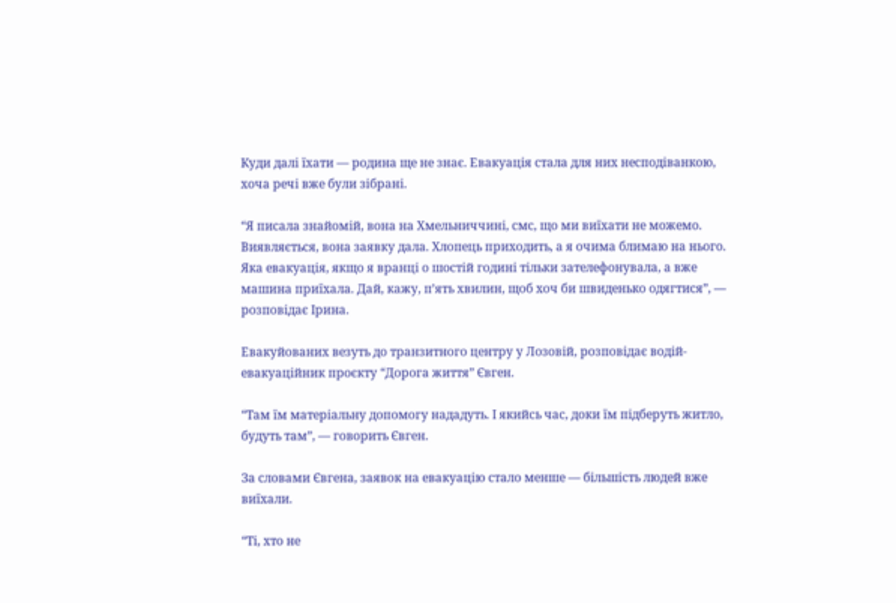Куди далі їхати — родина ще не знає. Евакуація стала для них несподіванкою, хоча речі вже були зібрані.

“Я писала знайомій, вона на Хмельниччині, смс, що ми виїхати не можемо. Виявляється, вона заявку дала. Хлопець приходить, а я очима блимаю на нього. Яка евакуація, якщо я вранці о шостій годині тільки зателефонувала, а вже машина приїхала. Дай, кажу, п’ять хвилин, щоб хоч би швиденько одягтися”, — розповідає Ірина.

Евакуйованих везуть до транзитного центру у Лозовій, розповідає водій-евакуаційник проєкту “Дорога життя” Євген.

“Там їм матеріальну допомогу нададуть. І якийсь час, доки їм підберуть житло, будуть там”, — говорить Євген.

За словами Євгена, заявок на евакуацію стало менше — більшість людей вже виїхали.

“Ті, хто не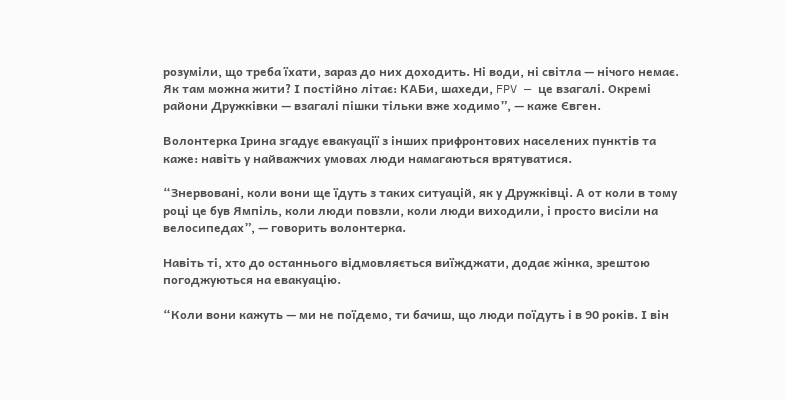розуміли, що треба їхати, зараз до них доходить. Ні води, ні світла — нічого немає. Як там можна жити? І постійно літає: КАБи, шахеди, FPV — це взагалі. Окремі райони Дружківки — взагалі пішки тільки вже ходимо”, — каже Євген.

Волонтерка Ірина згадує евакуації з інших прифронтових населених пунктів та каже: навіть у найважчих умовах люди намагаються врятуватися.

“Знервовані, коли вони ще їдуть з таких ситуацій, як у Дружківці. А от коли в тому році це був Ямпіль, коли люди повзли, коли люди виходили, і просто висіли на велосипедах”, — говорить волонтерка.

Навіть ті, хто до останнього відмовляється виїжджати, додає жінка, зрештою погоджуються на евакуацію.

“Коли вони кажуть — ми не поїдемо, ти бачиш, що люди поїдуть і в 90 років. І він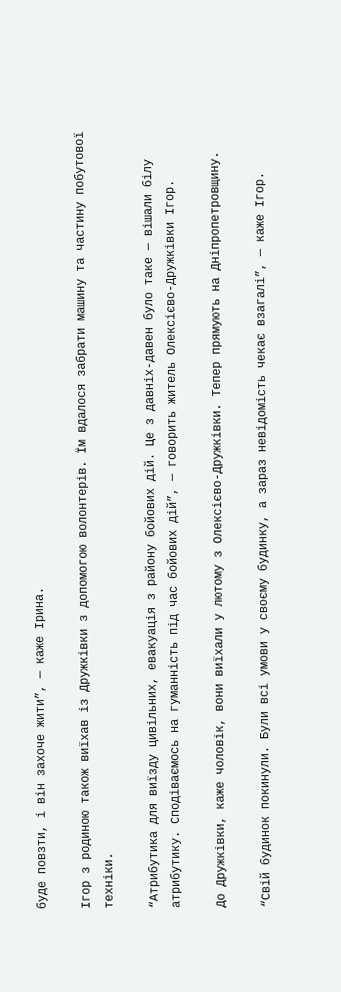буде повзти, і він захоче жити”, — каже Ірина.

Ігор з родиною також виїхав із Дружківки з допомогою волонтерів. Їм вдалося забрати машину та частину побутової техніки.

“Атрибутика для виїзду цивільних, евакуація з району бойових дій. Це з давніх-давен було таке — вішали білу атрибутику. Сподіваємось на гуманність під час бойових дій”, — говорить житель Олексієво-Дружківки Ігор.

До Дружківки, каже чоловік, вони виїхали у лютому з Олексієво-Дружківки. Тепер прямують на Дніпропетровщину.

“Свій будинок покинули. Були всі умови у своєму будинку, а зараз невідомість чекає взагалі”, — каже Ігор.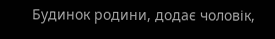Будинок родини, додає чоловік,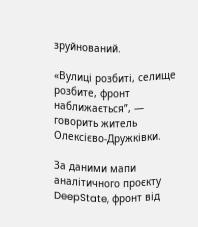зруйнований.

«Вулиці розбиті, селище розбите, фронт наближається”, — говорить житель Олексієво-Дружківки.

За даними мапи аналітичного проєкту DeepState, фронт від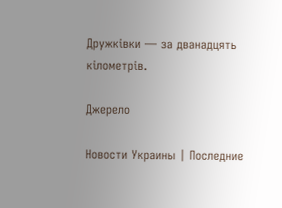Дружківки — за дванадцять кілометрів.

Джерело

Новости Украины | Последние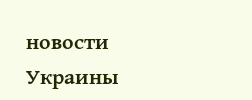новости Украины